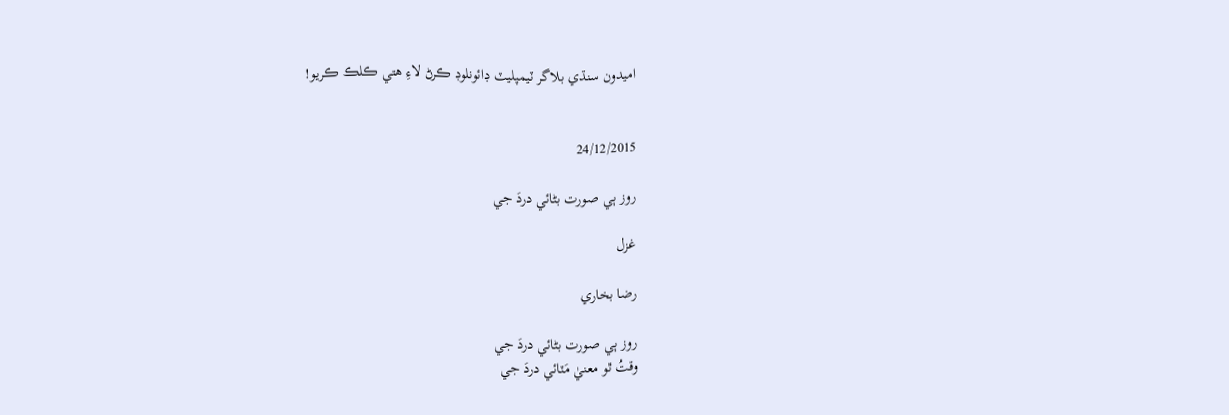امیدون سنڌي بلاگر ٽيمپليٽ ڊائونلوڊ ڪرڻ لاءِ هتي ڪلڪ ڪريو!


24/12/2015

روز ٻي صورت بڻائي دردَ جي

غزل

رضا بخاري

روز ٻي صورت بڻائي دردَ جي
وقتُ ٿو معنيٰ مَٽائي دردَ جي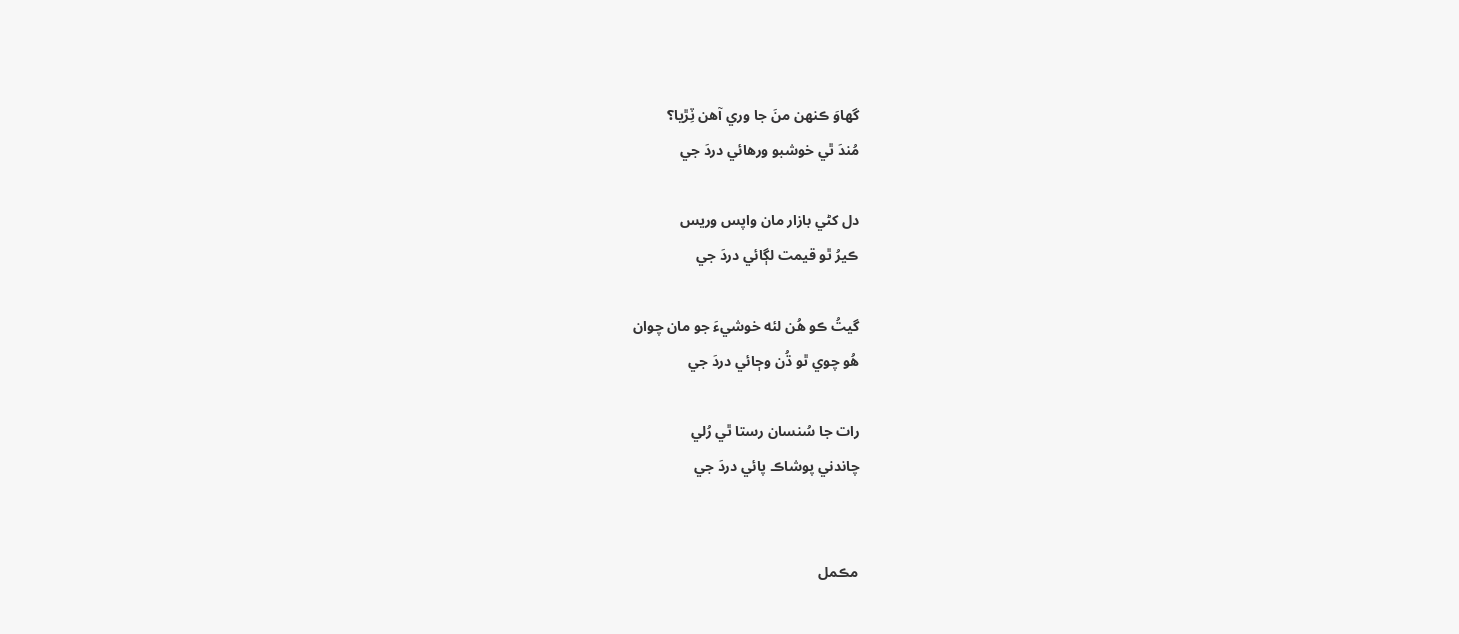گهاوَ ڪنهن منَ جا وري آهن ٽِڙيا؟
مُندَ ٿي خوشبو ورهائي دردَ جي

دل کڻي بازار مان واپس وريس
ڪيرُ ٿو قيمت لڳائي دردَ جي

گيتُ ڪو هُن لئه خوشيءَ جو مان چوان
هُو چوي ٿو ڌُن وڄائي دردَ جي

رات جا سُنسان رستا ٿي رُلي
چاندني پوشاڪ پائي دردَ جي


مڪمل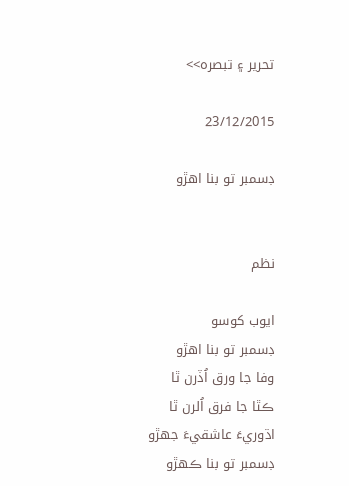تحرير ۽ تبصره>>

23/12/2015

ڊسمبر تو بنا اهڙو


نظم

ايوب کوسو
ڊسمبر تو بنا اهڙو
وفا جا ورق اُڏرن ٿا
ڪٿا جا فرق اُلرن ٿا
اڌوريءَ عاشقيءَ جهڙو
ڊسمبر تو بنا ڪهڙو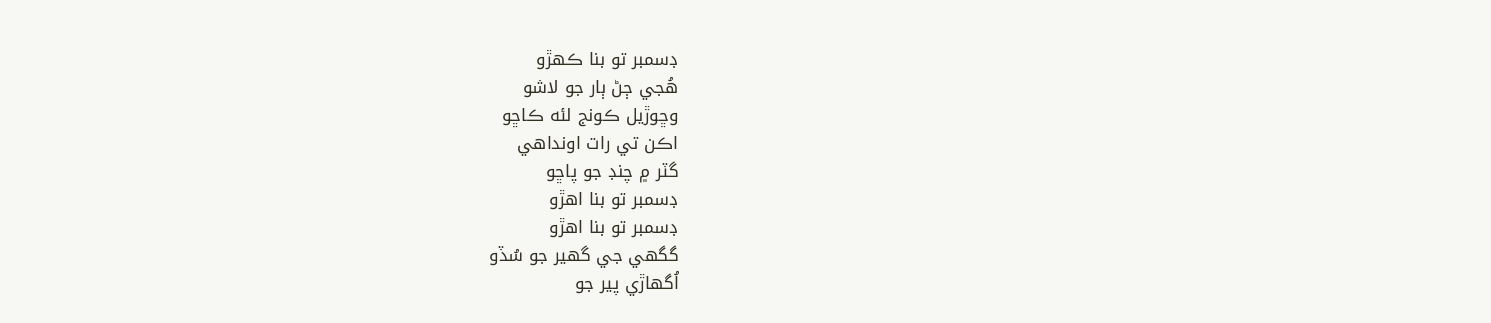ڊسمبر تو بنا ڪهڙو
هُجي ڄڻ ٻار جو لاشو
وڇوڙيل ڪونج لئه ڪاڇو
اڪن تي رات اونداهي
گٽر ۾ چنڊ جو پاڇو
ڊسمبر تو بنا اهڙو
ڊسمبر تو بنا اهڙو
گگهي جي گهير جو سُڏو
اُگهاڙي پير جو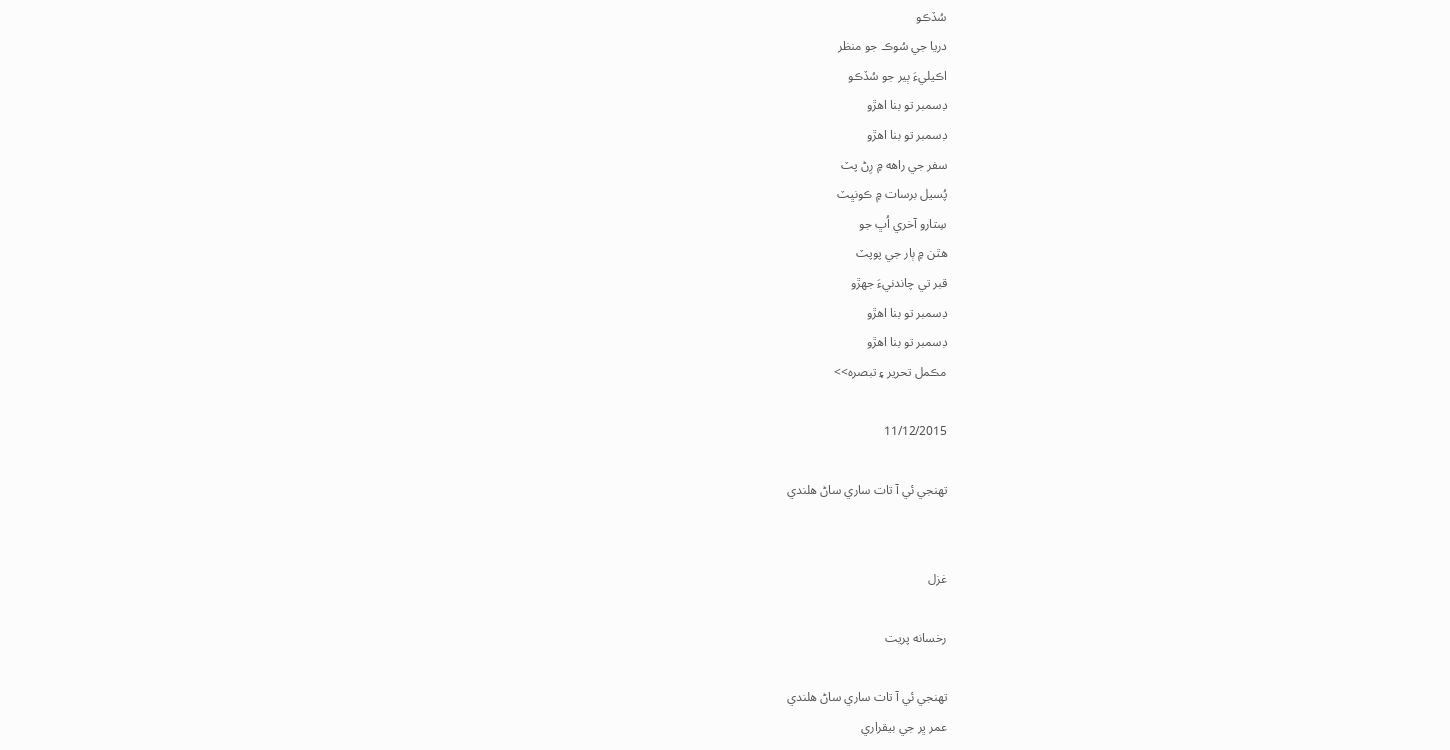سُڏڪو
دريا جي سُوڪ جو منظر
اڪيليءَ ٻير جو سُڏڪو
ڊسمبر تو بنا اهڙو
ڊسمبر تو بنا اهڙو
سفر جي راهه ۾ رِڻ پٽ
پُسيل برسات ۾ ڪونڀٽ
سِتارو آخري اُڀ جو
هٿن ۾ ٻار جي پوپٽ
قبر تي چاندنيءَ جهڙو
ڊسمبر تو بنا اهڙو
ڊسمبر تو بنا اهڙو
مڪمل تحرير ۽ تبصره>>

11/12/2015

تهنجي ئي آ تات ساري ساڻ هلندي


غزل

رخسانه پريت

تهنجي ئي آ تات ساري ساڻ هلندي
عمر ڀر جي بيقراري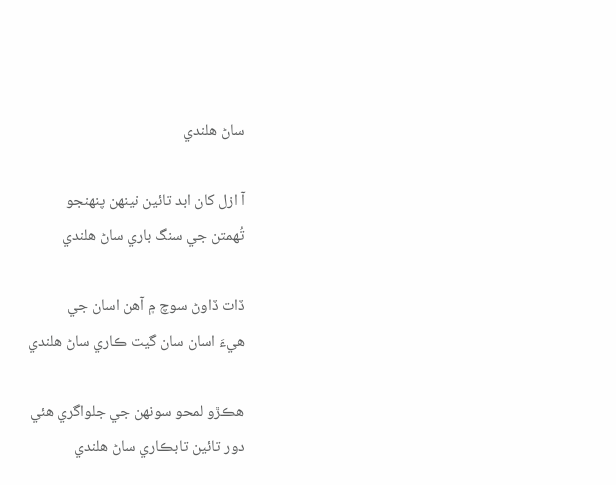ساڻ هلندي

آ ازل کان ابد تائين نينهن پنهنجو
تُھمتن جي سنگ باري ساڻ هلندي

ڏات ڏاوڻ سوچ ۾ آهن اسان جي
هيءَ اسان سان گيت ڪاري ساڻ هلندي

هڪڙو لمحو سونهن جي جلواگري هئي
دور تائين تابڪاري ساڻ هلندي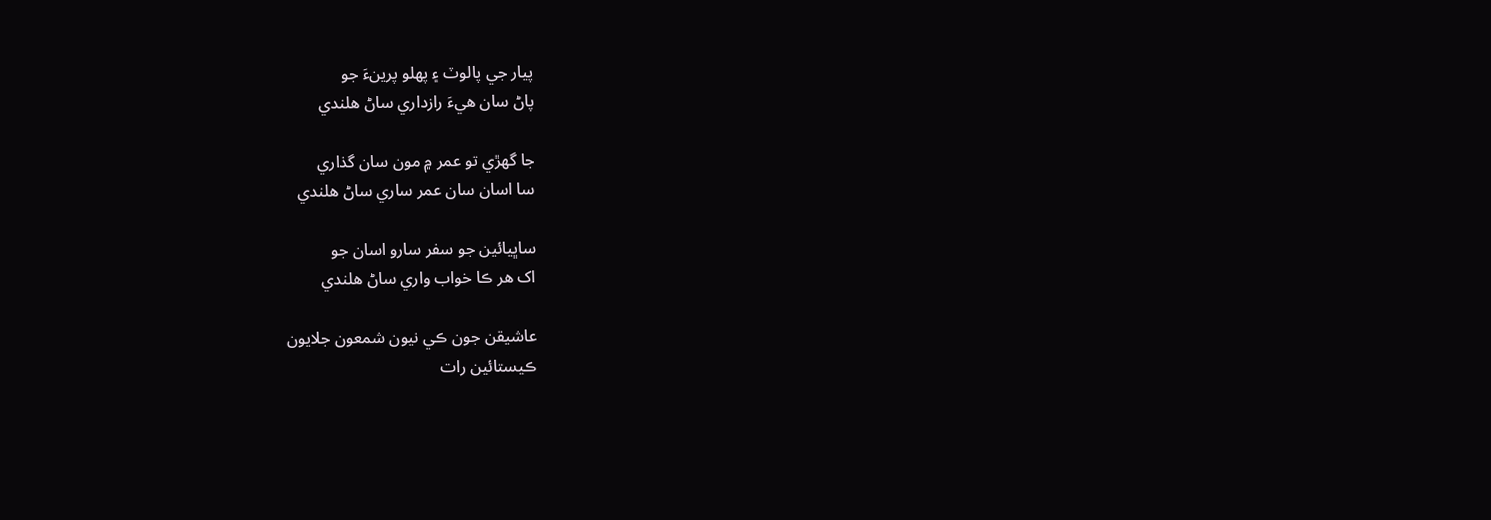پيار جي پالوٽ ۽ پهلو پرينءَ جو
پاڻ سان هيءَ رازداري ساڻ هلندي

جا گهڙي تو عمر ۾ مون سان گذاري
سا اسان سان عمر ساري ساڻ هلندي

ساڀيائين جو سفر سارو اسان جو
اک هر ڪا خواب واري ساڻ هلندي

عاشيقن جون ڪي نيون شمعون جلايون
ڪيستائين رات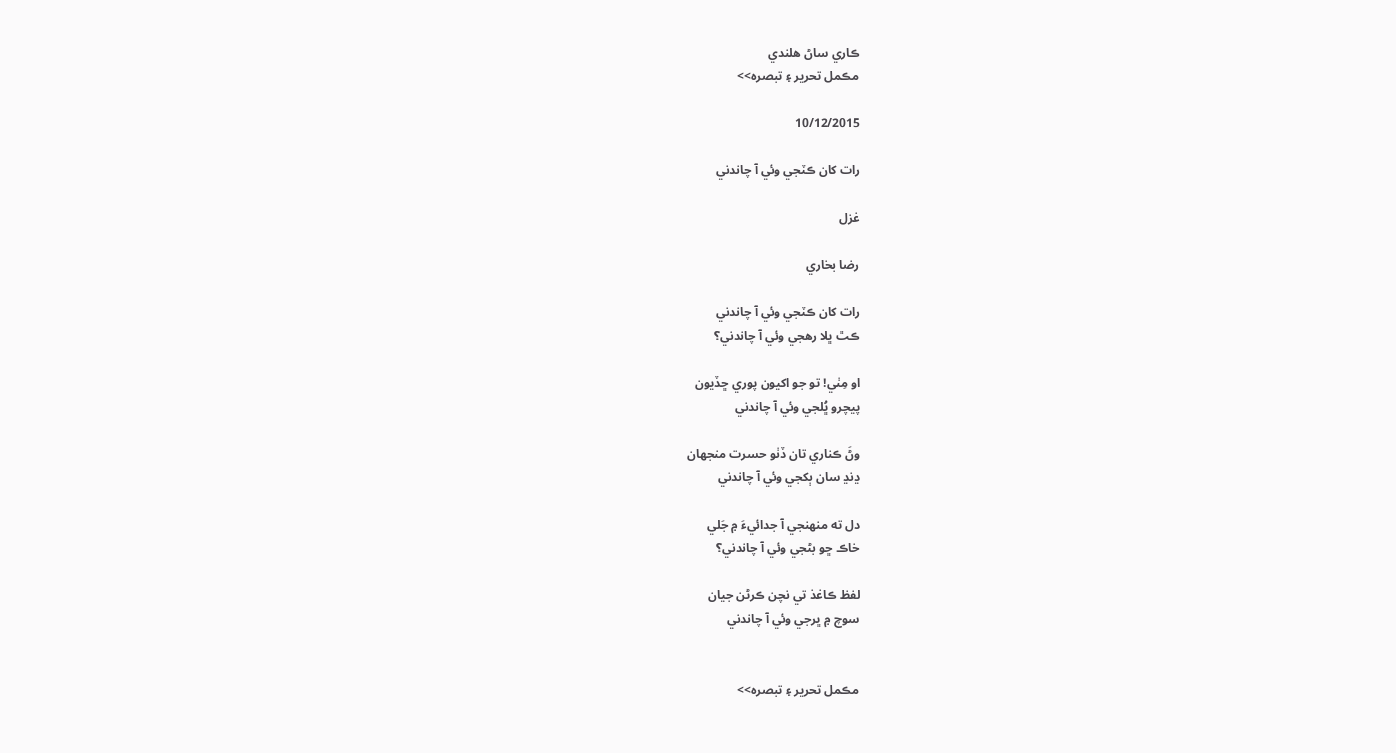ڪاري ساڻ هلندي
مڪمل تحرير ۽ تبصره>>

10/12/2015

رات کان ڪٽجي وئي آ چاندني

غزل

رضا بخاري

رات کان ڪٽجي وئي آ چاندني
ڪٿ ڀلا رهجي وئي آ چاندني؟

او مِٺي! تو جو اکيون پوري ڇڏيون
پيچرو ڀُلجي وئي آ چاندني

وڻَ ڪناري تان ڏٺو حسرت منجهان
ڍنڍ سان ٻکجي وئي آ چاندني

دل ته منهنجي آ جدائيءَ ۾ جَلي
خاڪ ڇو بڻجي وئي آ چاندني؟

لفظ ڪاغذ تي نچن ڪرڻن جيان
سوچ ۾ ڀرجي وئي آ چاندني


مڪمل تحرير ۽ تبصره>>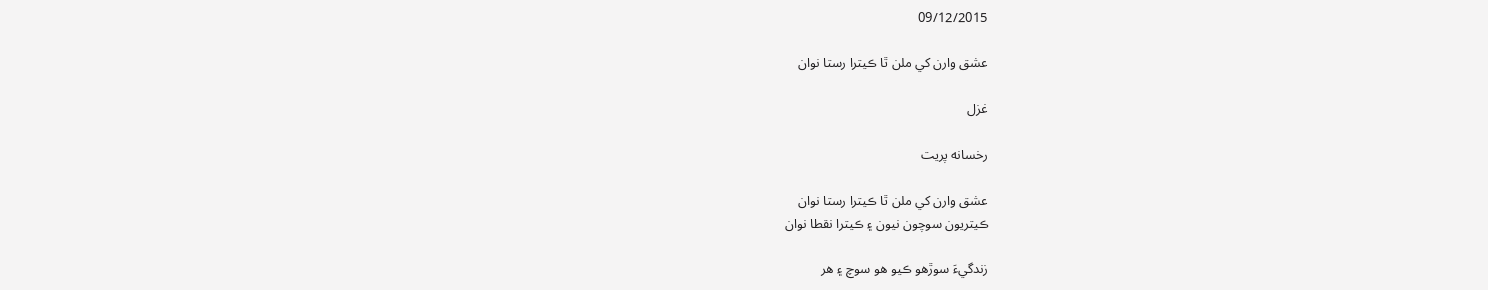09/12/2015

عشق وارن کي ملن ٿا ڪيترا رستا نوان

غزل

رخسانه پريت

عشق وارن کي ملن ٿا ڪيترا رستا نوان
ڪيتريون سوچون نيون ۽ ڪيترا نقطا نوان

زندگيءَ سوڙهو ڪيو هو سوچ ۽ هر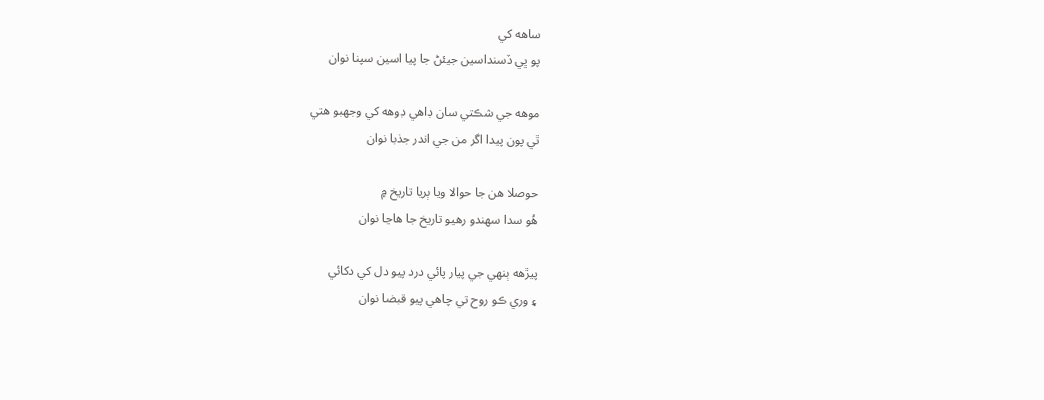ساهه کي
پو ڀي ڏسنداسين جيئڻ جا پيا اسين سپنا نوان

موهه جي شڪتي سان ڊاهي ڊوهه کي وجهبو هتي
ٿي پون پيدا اگر من جي اندر جذبا نوان

حوصلا هن جا حوالا ويا ٻريا تاريخ ۾
هُو سدا سهندو رهيو تاريخ جا هاڃا نوان

پيڙهه ٻنهي جي پيار پائي درد پيو دل کي دکائي
۽ وري ڪو روح تي چاهي پيو قبضا نوان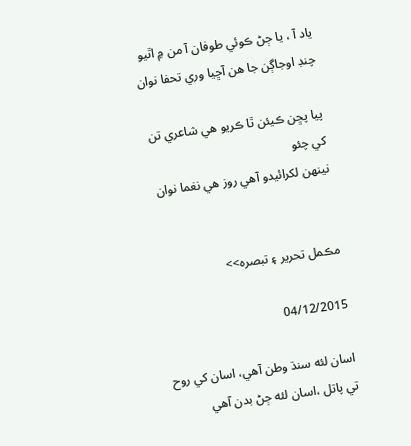ياد آ ، يا ڄڻ ڪوئي طوفان آ من ۾ اٿيو
چنڊ اوجاڳن جا هن آڇيا وري تحفا نوان

پيا پڇن ڪيئن ٿا ڪريو هي شاعري تن کي چئو
نينهن لکرائيدو آهي روز هي نغما نوان


مڪمل تحرير ۽ تبصره>>

04/12/2015

اسان لئه سنڌ وطن آهي، اسان کي روح تي پاتل ،اسان لئه ڄڻ بدن آهي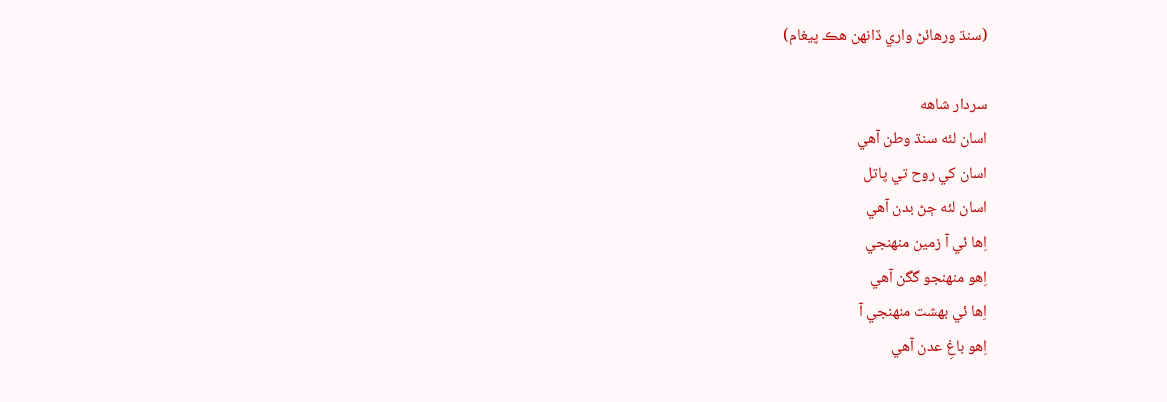(سنڌ ورهائڻ واري ڏانهن هڪ پيغام)

سردار شاهه
اسان لئه سنڌ وطن آهي
اسان کي روح تي پاتل
اسان لئه ڄڻ بدن آهي
اِها ئي آ زمين منهنجي
اِهو منهنجو گگن آهي
اِها ئي بهشت منهنجي آ
اِهو باغِ عدن آهي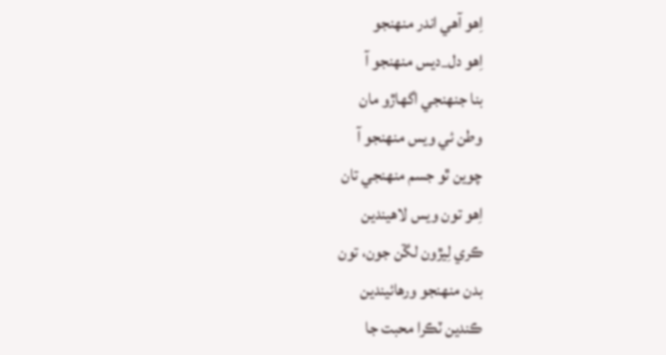اِهو آهي اندر منهنجو
اِهو دل_ديس منهنجو آ
بنا جنهنجي اگهاڙو مان
وطن ئي ويس منهنجو آ
چوين ٿو جسم منهنجي تان
اِهو تون ويس لاهيندين
ڪري لِيڙون لڱن جون، تون
بدن منهنجو ورهائيندين
ڪندين ٽڪرا محبت جا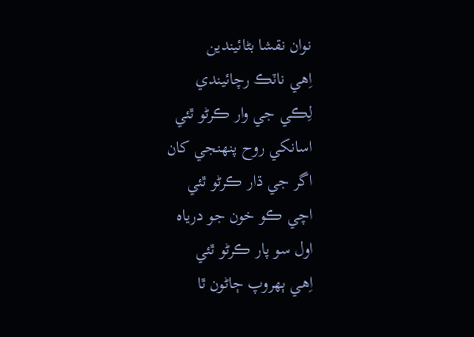نوان نقشا بڻائيندين
اِهي ناٽڪ رچائيندي
لِڪي جي وار ڪرڻو ٿئي
اسانکي روح پنهنجي کان
اگر جي ڌار ڪرڻو ٿئي
اچي ڪو خون جو درياه
اول سو پار ڪرڻو ٿئي
اِهي ٻهروپ ڄاڻون ٿا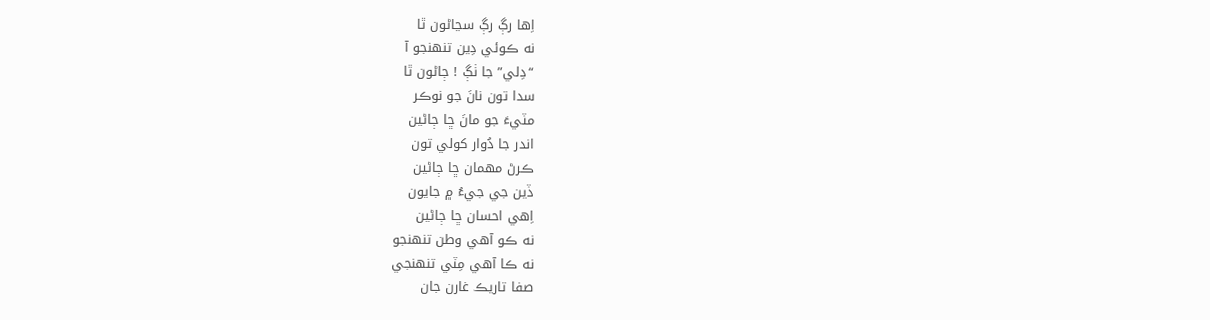اِها رڳ رڳ سڃاڻون ٿا
نه ڪوئي دِين تنهنجو آ
“دِلي” جا ٺڳ ! ڄاڻون ٿا
سدا تون نانَ جو نوڪر
مٽيءَ جو مانَ ڇا ڄاڻين
اندر جا دُوار کولي تون
ڪرڻ مهمان ڇا ڄاڻين
ڏين جي جيءُ ۾ جايون
اِهي احسان ڇا ڄاڻين
نه ڪو آهي وطن تنهنجو
نه ڪا آهي مِٽي تنهنجي
صفا تاريڪ غارن جان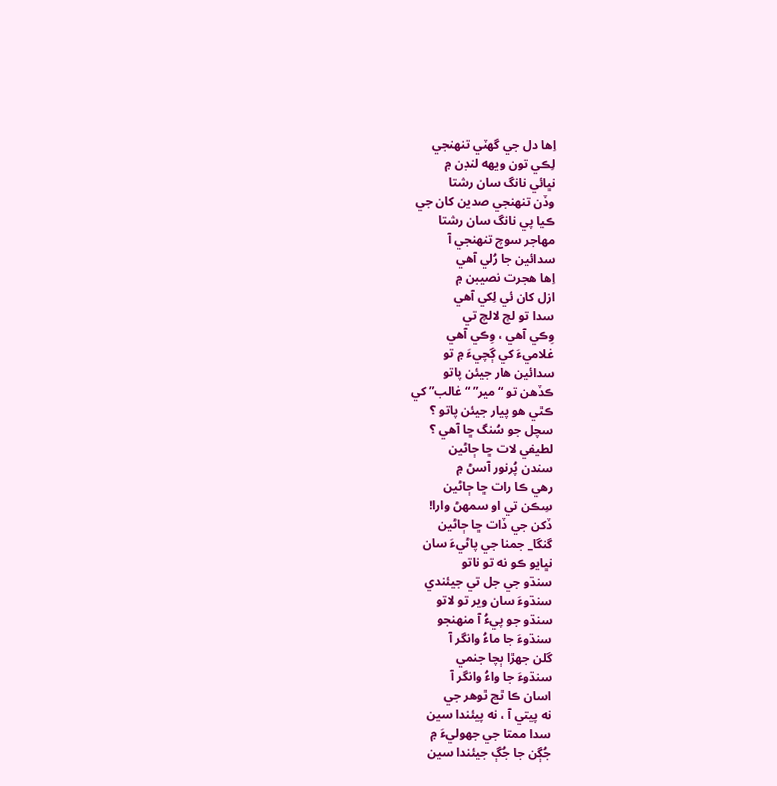اِها دل جي گهٽي تنهنجي
لِڪي تون ويهه لنڊن ۾
نڀائي نانگ سان رشتا
وڏن تنهنجي صدين کان جي
ڪيا پي نانگ سان رشتا
مهاجر سوچ تنهنجي آ
سدائين جا رُلي آهي
اِها هجرت نصيبن ۾
ازل کان ئي لِکي آهي
سدا تو لڄ لالچ تي
وِڪي آهي ، وِڪي آهي
غلاميءَ کي ڳچيءَ ۾ تو
سدائين هار جيئن پاتو
ڪڏهن تو “مير” “غالب” کي
ڪٿي هو پيار جيئن پاتو ؟
سچل جو سُنگ ڇا آهي ؟
لطيفي لات ڇا ڄاڻين
سندن پُرنور آسڻ ۾
رهي ڪا رات ڇا ڄاڻين
سِڪن تي او سمهڻ وارا!
ڏکن جي ڏات ڇا ڄاڻين
گنگا_ جمنا جي پاڻيءَ سان
نڀايو ڪو نه تو ناتو
سنڌو جي جل تي جيئندي
سنڌوءَ سان وير تو لاتو
سنڌو جو پيءُ آ منهنجو
سنڌوءَ جا ماءُ وانگر آ
گلن جهڙا ٻچا جنمي
سنڌوءَ جا واءُ وانگر آ
اسان ڪا ٿڃ ٿوهر جي
نه پيتي آ ، نه پيئندا سين
سدا ممتا جي جهوليءَ ۾
جُڳن جا جُڳ جيئندا سين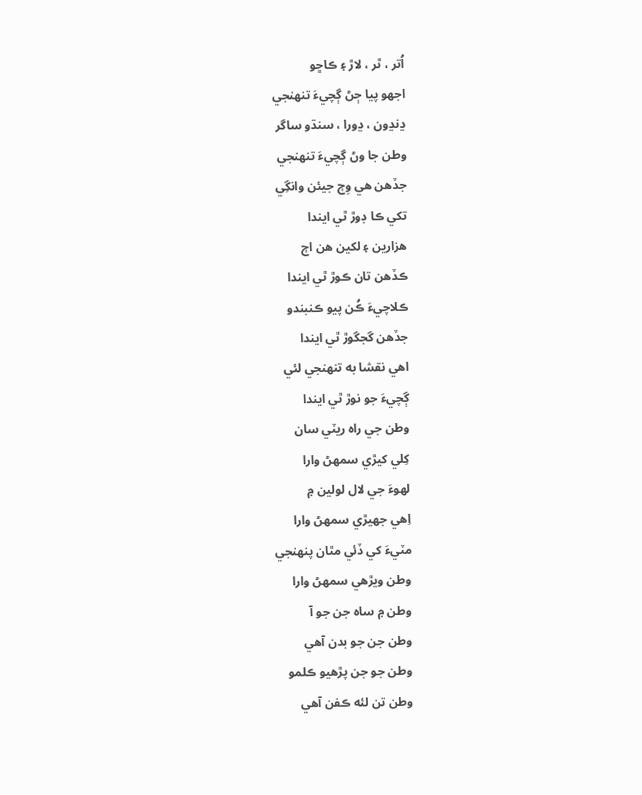اُتر ، ٿر ، لاڙ ۽ ڪاڇو
اجهو پيا ڄڻ ڳچيءَ تنهنجي
ڍنڍون ، ڍورا ، سنڌو ساگر
وطن جا وڻ ڳچيءَ تنهنجي
جڏهن هي وِڄ جيئن وانگِي
تکي ڪا ڊوڙ ٿي ايندا
هزارين ۽ لکين هن اڄ
ڪڏهن تان ڪوڙ ٿي ايندا
ڪلاچيءَ ڪُن پيو ڪنبندو
جڏهن گجگوڙ ٿي ايندا
اهي نقشا به تنهنجي لئي
ڳچيءَ جو نوڙ ٿي ايندا
وطن جي راه ريٽي سان
کِلي کيڙي سمهڻ وارا
لهوءَ جي لال لولين ۾
اِهي جهيڙي سمهڻ وارا
مٽيءَ کي ڏئي مٿان پنهنجي
وطن ويڙهي سمهڻ وارا
وطن ۾ ساه جن جو آ
وطن جن جو بدن آهي
وطن جو جن پڙهيو ڪلمو
وطن تن لئه ڪفن آهي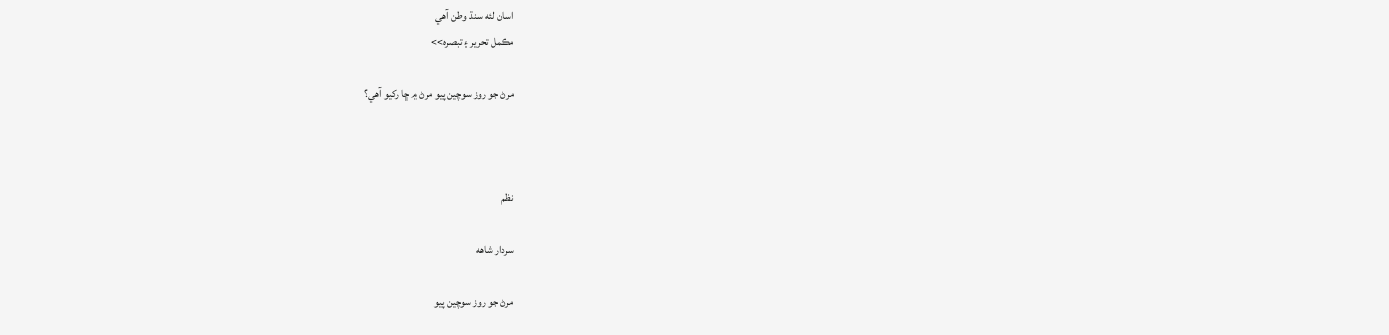اسان لئه سنڌ وطن آهي
مڪمل تحرير ۽ تبصره>>

مرڻ جو روز سوچين پيو مرڻ ۾ ڇا رکيو آهي؟



نظم

سردار شاهه

مرڻ جو روز سوچين پيو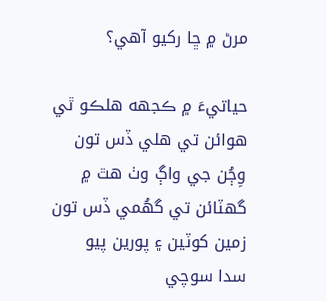مرڻ ۾ ڇا رکيو آهي؟

حياتيءَ ۾ ڪجهه هلڪو ٿي
هوائن تي هلي ڏس تون
وِڄُن جي واڳ وٺ هٿ ۾
گهٽائن تي گهُمي ڏس تون
زمين کوٽين ۽ پورين پيو
سدا سوچي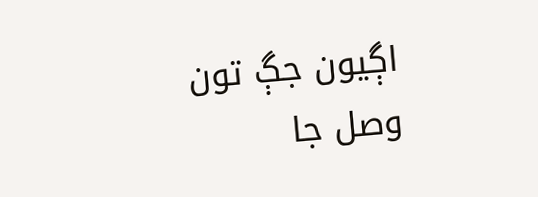اڳيون جڳ تون
وصل جا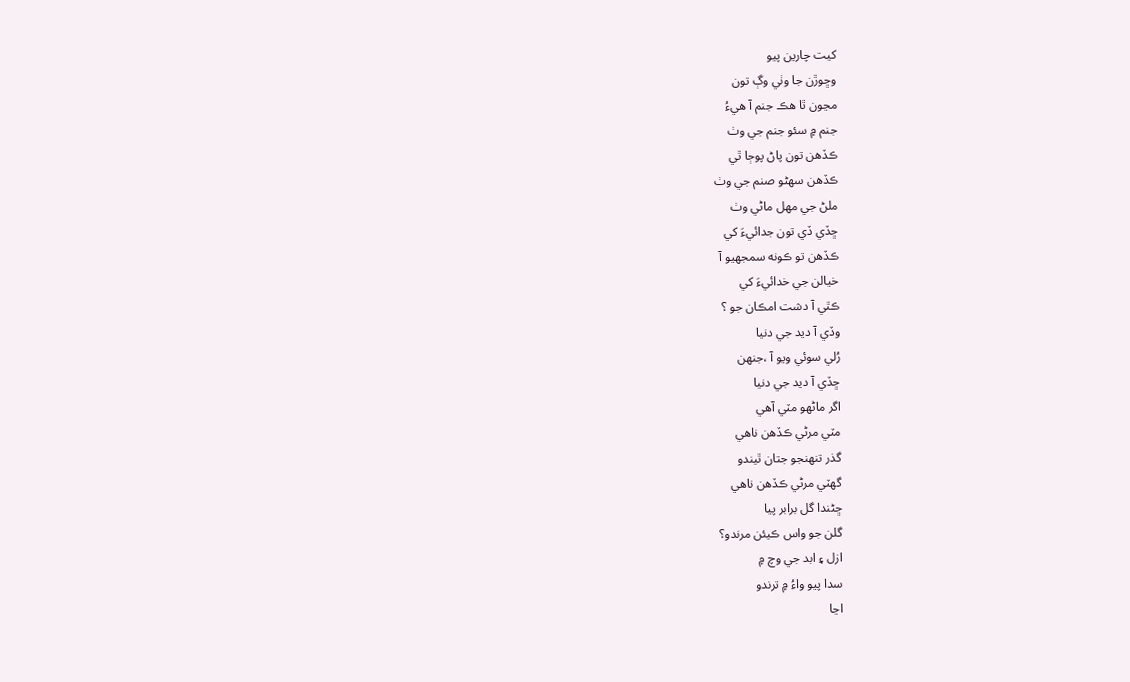کيت چارين پيو
وڇوڙن جا وٺي وڳ تون
مڃون ٿا هڪ جنم آ هيءُ
جنم ۾ سئو جنم جي وٺ
ڪڏهن تون پاڻ پوڄا ٿي
ڪڏهن سهڻو صنم جي وٺ
ملڻ جي مهل ماڻي وٺ
ڇڏي ڏي تون جدائيءَ کي
ڪڏهن تو ڪونه سمجهيو آ
خيالن جي خدائيءَ کي
ڪٿي آ دشت امڪان جو ؟
وڏي آ ديد جي دنيا
رُلي سوئي ويو آ ،جنهن
ڇڏي آ ديد جي دنيا
اگر ماڻهو مٽي آهي
مٽي مرڻي ڪڏهن ناهي
گذر تنهنجو جتان ٿيندو
گهٽي مرڻي ڪڏهن ناهي
ڇڻندا گل برابر پيا
گلن جو واس ڪيئن مرندو؟
ازل ۽ ابد جي وچ ۾
سدا پيو واءُ ۾ ترندو
اڃا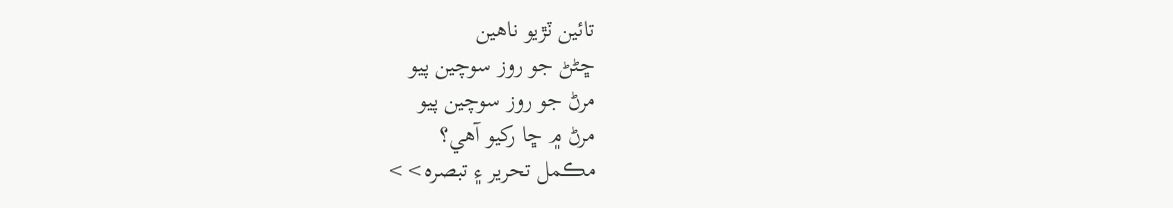تائين ٽڙيو ناهين
ڇڻڻ جو روز سوچين پيو
مرڻ جو روز سوچين پيو
مرڻ ۾ ڇا رکيو آهي؟
مڪمل تحرير ۽ تبصره>>